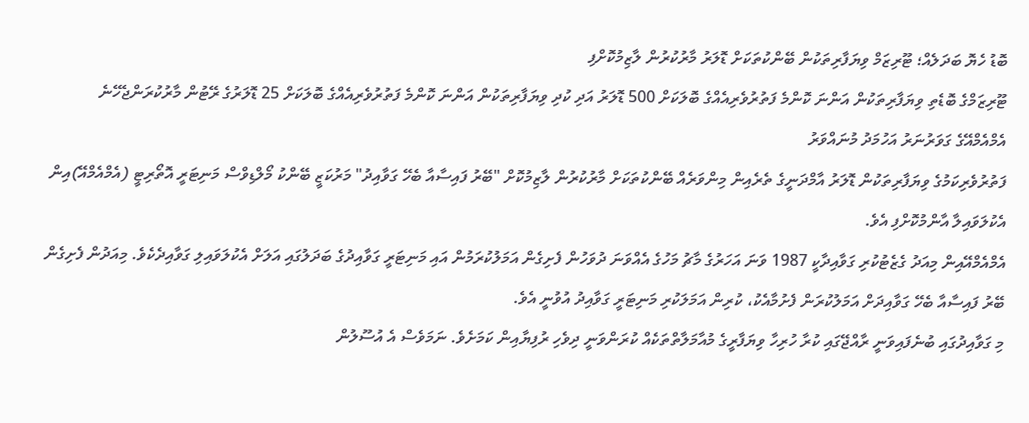ބޮޑު ހެޔޮ ބަދަލެއް؛ ޓޫރިޒަމް ވިޔަފާރިތަކުން ބޭންކުތަކަށް ޑޮލަރު މާރުކުރުން ލާޒިމުކޮށްފި
ޓޫރިޒަމްގެ ބޮޑެތި ވިޔަފާރިތަކުން އަންނަ ކޮންމެ ފަތުރުވެރިއެއްގެ ބޮލަކަށް 500 ޑޮލަރު އަދި ކުދި ވިޔަފާރިތަކުން އަންނަ ކޮންމެ ފަތުރުވެރިއެއްގެ ބޮލަކަށް 25 ޑޮލަރުގެ ރޭޓުން މާރުކުރަންޖެހޭނެ
އެމްއެމްއޭގެ ގަވަރުނަރު އަހުމަދު މުނައްވަރު
ފަތުރުވެރިކަމުގެ ވިޔަފާރިތަކުން ޑޮލަރު އާމްދަނީގެ ތެރެއިން މިންވަރެއް ބޭންކުތަކަށް މާރުކުރުން ލާޒިމުކޮށް "ބޭރު ފައިސާއާ ބެހޭ ގަވާއިދު" މަރުކަޒީ ބޭންކު މޯލްޑިވްސް މަނިޓަރީ އޮތޯރިޓީ (އެމްއެމްއޭ)އިން އެކުލަވައިލާ އާންމުކޮށްފި އެވެ.
އެމްއެމްއޭއިން މިއަދު ގެޒެޓުކުރި ގަވާއިދާކީ 1987 ވަނަ އަހަރުގެ މާޗު މަހުގެ އެއްވަނަ ދުވަހުން ފެށިގެން އަމަލުކުރަމުން އައި މަނިޓަރީ ގަވާއިދުގެ ބަދަލުގައި އަލަށް އެކުލަވައިލި ގަވާއިދެކެވެ. މިއަދުން ފެށިގެން ބޭރު ފައިސާއާ ބެހޭ ގަވާއިދަށް އަމަލުކުރަން ފެށުމާއެކު، ކުރިން އަމަލަކުރި މަނިޓަރީ ގަވާއިދު އުވުނީ އެވެ.
މި ގަވާއިދުގައި ބުނެފައިވަނީ ރާއްޖޭގައި ކުރާ ހުރިހާ ވިޔަފާރީގެ މުއާމަލާތްތަކެއް ކުރަންވަނީ ދިވެހި ރުފިޔާއިން ކަމަށެވެ. ނަމަވެސް އެ އުސޫލުން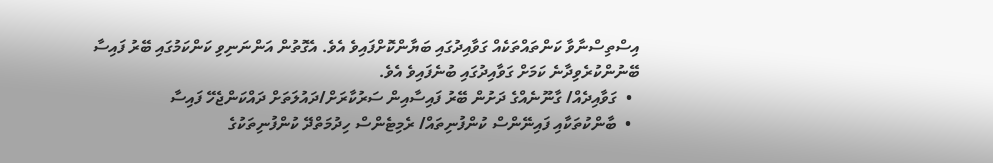އިސްތިސްނާވާ ކަންތައްތަކެއް ގަވާއިދުގައި ބަޔާންކޮށްފައިވެ އެވެ. އެގޮތުން އަންނަނިވި ކަންކަމުގައި ބޭރު ފައިސާ ބޭނުންކުރެވިދާނެ ކަމަށް ގަވާއިދުގައި ބުނެފައިވެ އެވެ.
  •  ގަވާއިދެއް/ ގާނޫނެއްގެ ދަށުން ބޭރު ފައިސާއިން ސަރުކާރަށް/ދައުލަތަށް ދައްކަންޖެހޭ ފައިސާ
  •  ބާންކުތަކާއި ފައިނޭންސް ކުންފުނިތައް/ ރެމިޓެންސް ހިދުމަތްދޭ ކުންފުނިތަކުގެ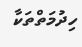ހިދުމަތްތަކާ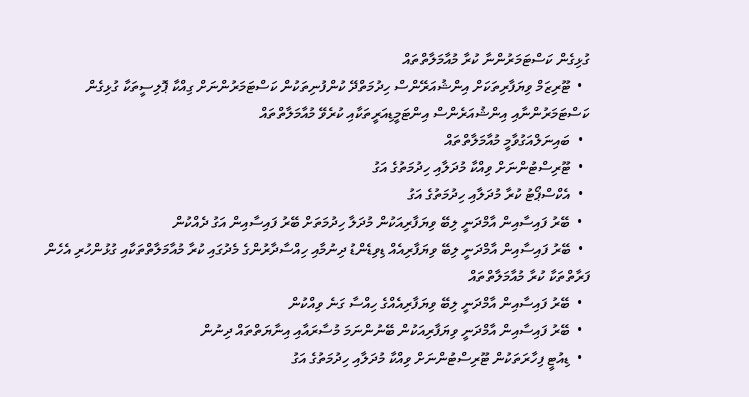ގުޅިގެން ކަސްޓަމަރުންނާ ކުރާ މުއާމަލާތްތައް
  •  ޓޫރިޒަމް ވިޔަފާރިތަކަށް އިންޝުއަރޭންސް ހިދުމަތްދޭ ކުންފުނިތަކުން ކަސްޓަމަރުންނަށް ގިއްކާ ޕޮލިސީތަކާ ގުޅިގެން ކަސްޓަމަރުންނާއި އިންޝުއަރެންސް އިންޓަމީޑިއަރީތަކާއި ކުރެވޭ މުއާމަލާތްތައް
  •  ބައިނަލްއަގުވާމީ މުއާމަލާތްތައް
  •  ޓޫރިސްޓުންނަށް ވިއްކާ މުދަލާއި ހިދުމަތުގެ އަގު
  •  އެކްސްޕޯޓު ކުރާ މުދަލާއި ހިދުމަތުގެ އަގު
  •  ބޭރު ފައިސާއިން އާމްދަނީ ލިބޭ ވިޔަފާރިއަކުން މުދަލާ ހިދުމަތަށް ބޭރު ފައިސާއިން އަގު ދެއްކުން
  •  ބޭރު ފައިސާއިން އާމްދަނީ ލިބޭ ވިޔަފާރިއެއް ޑިވިޑެންޑު ދިނުމާއި ހިއްސާދާރުންގެ މެދުގައި ކުރާ މުއާމަލާތްތަކާއި ގުޅުންހުރި އެހެން ފަރާތްތަކާ ކުރާ މުއާމަލާތްތައް
  •  ބޭރު ފައިސާއިން އާމްދަނީ ލިބޭ ވިޔަފާރިއެއްގެ ހިއްސާ ގަނެ ވިއްކުން
  •  ބޭރު ފައިސާއިން އާމްދަނީ ވިޔަފާރިއަކުން ބޭނުންނަމަ މުސާރައާއި އިނާޔަތްތައް ދިނުން
  •  ޑިއުޓީ ފިހާރަތަކުން ޓޫރިސްޓުންނަށް ވިއްކާ މުދަލާއި ހިދުމަތުގެ އަގު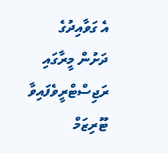އެ ގަވާއިދުގެ ދަށުން މީރާގައި ރަޖިސްޓްރީވެފައިވާ ޓޫރިޒަމް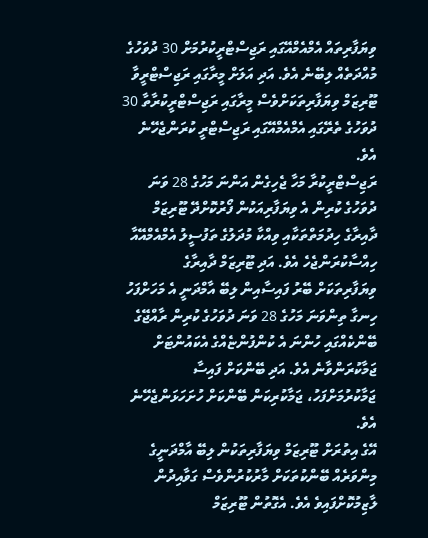ވިޔަފާރިތައް އެމްއެމްއޭގައި ރަޖިސްޓްރީކުރުމަށް 30 ދުވަހުގެ މުއްދަތެއް ލިބޭނެ އެވެ. އަދި އަލަށް މީރާގައި ރަޖިސްޓްރީވާ ޓޫރިޒަމް ވިޔަފާރިތަކަށްވެސް މީރާގައި ރަޖިސްޓްރީކުރާތާ 30 ދުވަހުގެ ތެރޭގައި އެމްއެމްއޭގައި ރަޖިސްޓްރީ ކުރަންޖެހޭނެ އެވެ.
ރަޖިސްޓްރީކުރާ މަހާ ޖެހިގެން އަންނަ މަހުގެ 28 ވަނަ ދުވަހުގެ ކުރިން އެ ވިޔަފާރިއަކުން ފޯރުކޮށްދޭ ޓޫރިޒަމް ދާއިރާގެ ހިދުމަތްތަކާއި ވިއްކާ މުދަލުގެ ތަފުސީލު އެމްއެމްއޭއާ ހިއްސާކުރަންޖެހެ އެވެ. އަދި ޓޫރިޒަމް ދާއިރާގެ ވިޔަފާރިތަކަށް ބޭރު ފައިސާއިން ލިބޭ އާމްދަނީ އެ މަހަށްފަހު ހިނގާ ތިންވަނަ މަހުގެ 28 ވަނަ ދުވަހުގެ ކުރިން ރާއްޖޭގެ ބޭންކެއްގައި ހުންނަ އެ ކުންފުންޏެއްގެ އެކައުންޓަށް ޖަމާކުރަންވާނެ އެވެ. އަދި ބޭންކަށް ފައިސާ ޖަމާކުރުމަށްފަހު، ޖަމާކުރިކަން ބޭންކަށް ހުށަހަޅަންޖެހޭނެ އެވެ.
އޭގެ އިތުރަށް ޓޫރިޒަމް ވިޔަފާރިތަކުން ލިބޭ އާމްދަނީގެ މިންވަރެއް ބޭންކުތަކަށް މާރުކުރުންވެސް ގަވާއިދުން ލާޒިމުކޮށްފައިވެ އެވެ. އެގޮތުން ޓޫރިޒަމް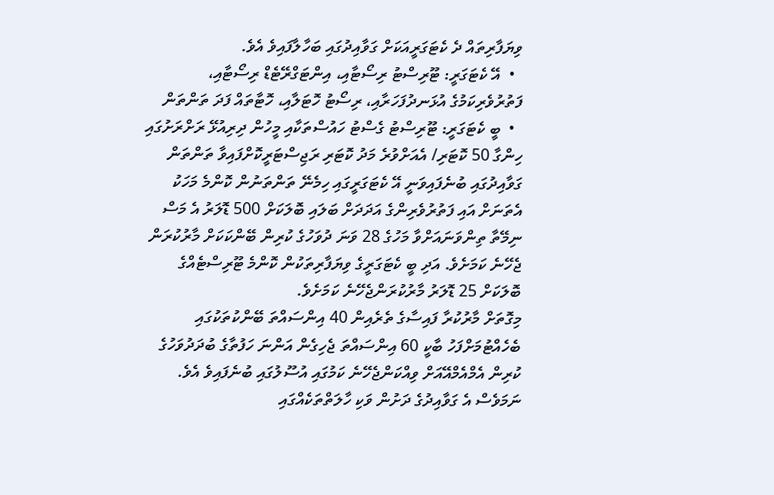ވިޔަފާރިތައް ދެ ކެޓަގަރީއަކަށް ގަވާއިދުގައި ބަހާލާފައިވެ އެވެ.
  •  އޭ ކެޓަގަރީ: ޓޫރިސްޓު ރިސޯޓާއި، އިންޓަގްރޭޓެޑް ރިސޯޓާއި، ފަތުރުވެރިކަމުގެ އުޅަނދުފަހަރާއި، ރިސޯޓު ހޮޓަލާއި، ހޮޓާތައް ފަދަ ތަންތަން
  •  ބީ ކެޓަގަރީ: ޓޫރިސްޓު ގެސްޓު ހައުސްތަކާއި މީހުން ދިރިއުޅޭ ރަށްރަށުގައި ހިންގާ 50 ކޮޓަރި/ އެއަށްވުރެ މަދު ކޮޓަރި ރަޖިސްޓަރީކޮށްފައިވާ ތަންތަން
ގަވާއިދުގައި ބުނެފައިވަނީ އޭ ކެޓަގަރީގައި ހިމެނޭ ތަންތަނުން ކޮންމެ މަހަކު އެތަނަށް އައި ފަތުރުވެރިންގެ އަދަދަށް ބަލައި ބޮލަކަށް 500 ޑޮލަރު އެ މަސް ނިމޭތާ ތިންވަނައަށްވާ މަހުގެ 28 ވަނަ ދުވަހުގެ ކުރިން ބޭންކަކަށް މާރުކުރަން ޖެހޭނެ ކަމަށެވެ. އަދި ބީ ކެޓަގަރީގެ ވިޔަފާރިތަކުން ކޮންމެ ޓޫރިސްޓެއްގެ ބޮލަކަށް 25 ޑޮލަރު މާރުކުރަންޖެހޭނެ ކަމަށެވެ.
މިގޮތަށް މާރުކުރާ ފައިސާގެ ތެރެއިން 40 އިންސައްތަ ބޭންކުތަކުގައި ބެހެއްޓުމަށްފަހު ބާކީ 60 އިންސައްތަ ޖެހިގެން އަންނަ ހަފުތާގެ ބުދަދުވަހުގެ ކުރިން އެމްއެމްއޭއަށް ވިއްކަންޖެހޭނެ ކަމުގައި އުސޫލުގައި ބުނެފައިވެ އެވެ.
ނަމަވެސް އެ ގަވާއިދުގެ ދަށުން ވަކި ހާލަތްތަކެއްގައި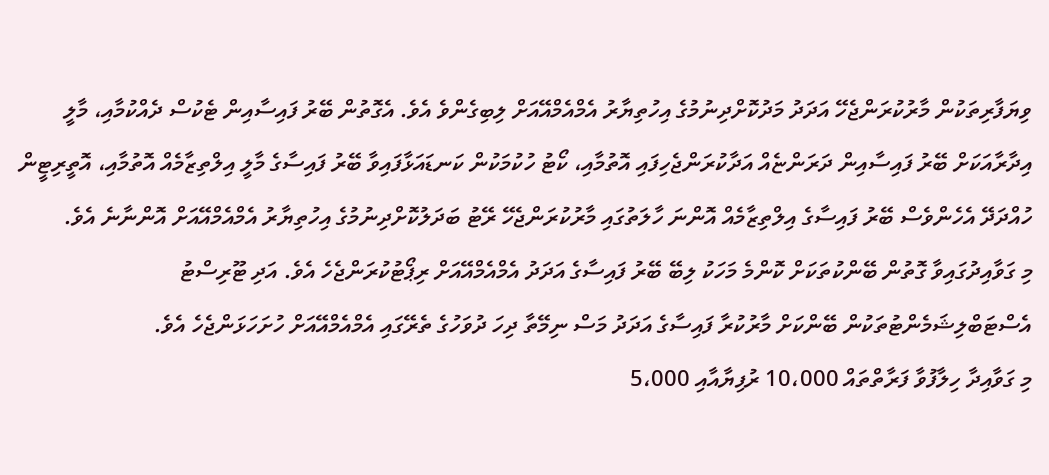ވިޔަފާރިތަކުން މާރުކުރަންޖެހޭ އަދަދު މަދުކޮށްދިނުމުގެ އިހުތިޔާރު އެމްއެމްއޭއަށް ލިބިގެންވެ އެވެ. އެގޮތުން ބޭރު ފައިސާއިން ޓެކުސް ދެއްކުމާއި، މާލީ އިދާރާއަކަށް ބޭރު ފައިސާއިން ދަރަންޏެއް އަދާކުރަންޖެހިފައި އޮތުމާއި، ކޯޓު ހުކުމަކުން ކަނޑައަޅާފައިވާ ބޭރު ފައިސާގެ މާލީ އިލްތިޒާމެއް އޮތުމާއި، އޮތީރިޓީން ހުއްދަދޭ އެހެންވެސް ބޭރު ފައިސާގެ އިލްތިޒާމެއް އޮންނަ ހާލަތުގައި މާރުކުރަންޖެހޭ ރޭޓު ބަދަލުކޮށްދިނުމުގެ އިހުތިޔާރު އެމްއެމްއޭއަށް އޮންނާނެ އެވެ.
މި ގަވާއިދުގައިވާ ގޮތުން ބޭންކުތަކަށް ކޮންމެ މަހަކު ލިބޭ ބޭރު ފައިސާގެ އަދަދު އެމްއެމްއޭއަށް ރިޕޯޓުކުރަންޖެހެ އެވެ. އަދި ޓޫރިސްޓު އެސްޓަބްލިޝަމެންޓުތަކުން ބޭންކަށް މާރުކުރާ ފައިސާގެ އަދަދު މަސް ނިމޭތާ ދިހަ ދުވަހުގެ ތެރޭގައި އެމްއެމްއޭއަށް ހުށަހަޅަންޖެހެ އެވެ.
މި ގަވާއިދާ ހިލާފުވާ ފަރާތްތައް 10،000 ރުފިޔާއާއި 5،000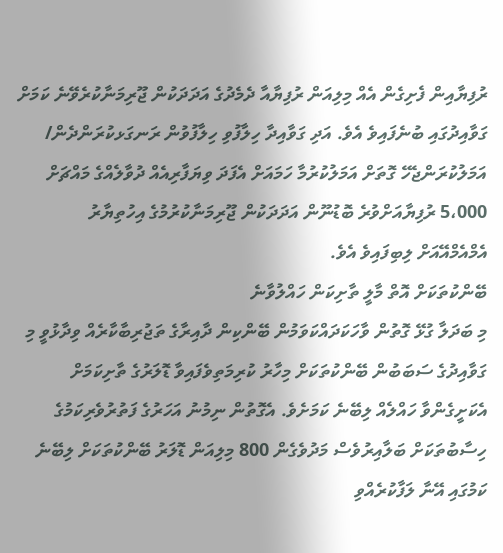ރުފިޔާއިން ފެށިގެން އެއް މިލިއަން ރުފިޔާއާ ދެމެދުގެ އަދަދަކުން ޖޫރިމަނާކުރެވޭނެ ކަމަށް ގަވާއިދުގައި ބުނެފައިވެ އެވެ. އަދި ގަވާއިދާ ހިލާފުވި ހިލާފުވުން ރަނގަޅކުރަންދެން/ އަމަލުކުރަންޖެހޭ ގޮތަށް އަމަލުކުރުމާ ހަމައަށް އެފަދަ ވިޔަފާރިއެއް ދުވާލެއްގެ މައްޗަށް 5،000 ރުފިޔާއަށްވުރެ ބޮޑުނޫން އަދަދަކުން ޖޫރިމަނާކުރުމުގެ އިހުތިޔާރު އެމްއެމްއޭއަށް ލިބިފައިވެ އެވެ.
ބޭންކުތަކަށް އޮތް މާލީ ތާށިކަން ހައްލުވާނެ
މި ބަދަލާ ގުޅޭ ގޮތުން ވާހަކަދައްކަވަމުން ބޭންކިން ދާއިރާގެ ތަޖުރިބާކާރެއް ވިދާޅުވީ މި ގަވާއިދުގެ ސަބަބުން ބޭންކުތަކަށް މިހާރު ކުރިމަތިވެފައިވާ ޑޮލަރުގެ ތާށިކަމަށް އެކަށީގެންވާ ހައްލެއް ލިބޭނެ ކަމަށެވެ. އެގޮތުން ނިމުނު އަހަރުގެ ފަތުރުވެރިކަމުގެ ހިސާބުތަކަށް ބަލާއިރުވެސް މަދުވެގެން 800 މިލިއަން ޑޮލަރު ބޭންކުތަކަށް ލިބޭނެ ކަމުގައި އޭނާ ލަފާކުރެއްވި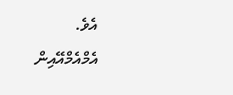އެވެ.
އެމްއެމްއޭއިން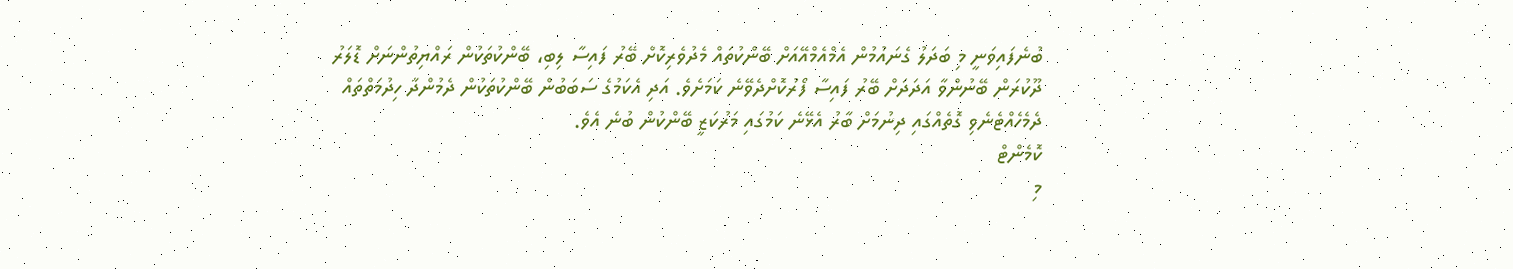ބުނެފައިވަނީ މި ބަދަލު ގެނައުމުން އެމްއެމްއޭއަށް ބޭންކުތައް މެދުވެރިކޮށް ބޭރު ފައިސާ ލިބި، ބޭންކުތަކުން ރައްޔިތުންނަށް ޑޮލަރު ދޫކުރަން ބޭނުންވާ އަދަދަށް ބޭރު ފައިސާ ފޯރުކޮށްދެވޭނެ ކަމަށެވެ. އަދި އެކަމުގެ ސަބަބުން ބޭންކުތަކުން ދެމުންދާ ހިދުމަތްތައް ދެމެހެއްޓެނެވި ގޮތެއްގައި ދިނުމަށް ބާރު އެޅޭނެ ކަމުގައި މަރުކަޒީ ބޭންކުން ބުނެ އެވެ.
ކޮމެންޓް
މި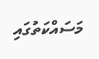މަސައްކަތުގައި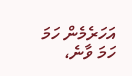އަހަރެމެން ހަމަ ހަމަ ވާނެ،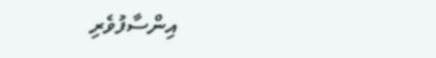އިންސާފުވެރި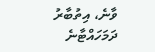ވާނެ، އިތުބާރު ދަމަހައްޓާނެ